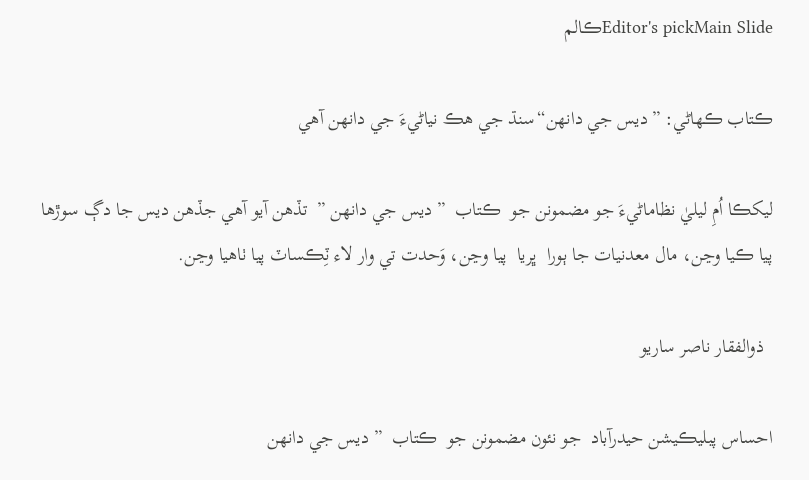Editor's pickMain Slideڪالم

ڪتاب ڪھاڻي: ”ديس جي دانھن“سنڌ جي هڪ نياڻيءَ جي دانھن آھي

ليکڪا اُمِ ليليٰ نظاماڻيءَ جو مضمونن جو  ڪتاب  ” ديس جي دانهن ”  تڏهن آيو آهي جڏهن ديس جا دڳ سوڙها پيا ڪيا وڃن، مال معدنيات جا ٻورا  ڀريا  پيا وڃن، وَحدت تي وار لاء ٽِڪساٽ پيا ٺاهيا وڃن.

  ذوالفقار ناصر ساريو

احساس پبليڪيشن حيدرآباد  جو نئون مضمونن جو  ڪتاب  ” ديس جي دانهن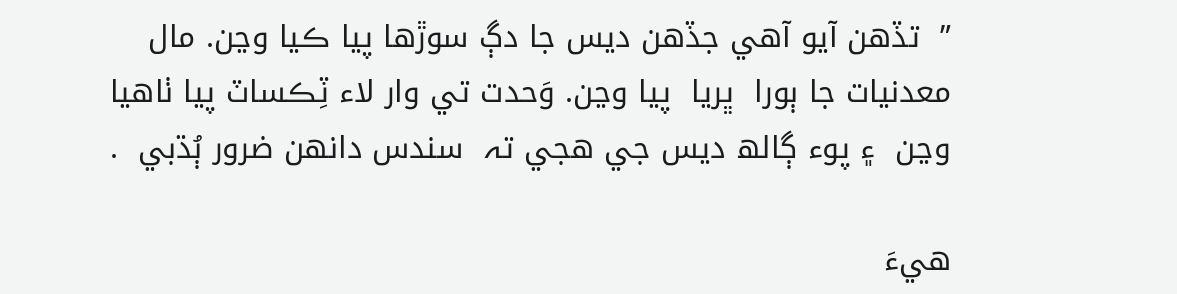”  تڏهن آيو آهي جڏهن ديس جا دڳ سوڙها پيا ڪيا وڃن. مال معدنيات جا ٻورا  ڀريا  پيا وڃن. وَحدت تي وار لاء ٽِڪساٽ پيا ٺاهيا وڃن  ۽ پوء ڳالھ ديس جي هجي تہ  سندس دانهن ضرور ٻُڌبي  .

هيءَ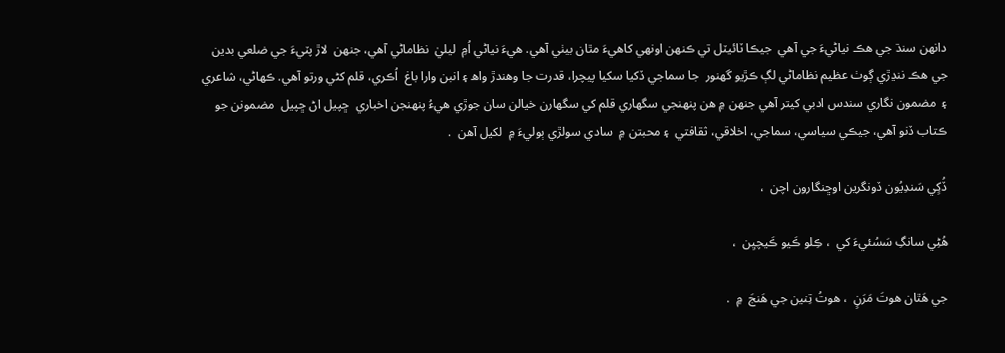دانهن سنڌ جي هڪ نياڻيءَ جي آهي  جيڪا ٽائيٽل تي ڪنهن اونهي کاهيءَ مٿان بيٺي آهي. هيءَ نياڻي اُمِ  ليليٰ  نظاماڻي آهي، جنهن  لاڙ پٽيءَ جي ضلعي بدين جي هڪ ننڍڙي ڳوٺ عظيم نظاماڻي لڳ ڪڙيو گهنور  جا سماجي ڏکيا سکيا پيچرا، قدرت جا وهندڙ واھ ۽ انبن وارا باغ  اُڪري، قلم کڻي ورتو آهي. ڪهاڻي، شاعري ۽  مضمون نگاري سندس ادبي کيتر آهي جنهن ۾ هن پنهنجي سگهاري قلم کي سگهارن خيالن سان جوڙي هيءُ پنهنجن اخباري  ڇپيل اڻ ڇپيل  مضمونن جو ڪتاب ڏنو آهي، جيڪي سياسي، سماجي، اخلاقي، ثقافتي  ۽ محبتن ۾  سادي سولڙي ٻوليءَ ۾  لکيل آهن  .

ڏُکٍي سَندِيُون ڏونگرين اوڇنگارون اچن  ،

هُڻِي سانگِ سَسُئيءَ کي  ، ڪِلو ڪَيو ڪَيچيِن  ،

جي هَٿان هوتَ مَرَنٍ  ، هوتُ تِنين جي ھَنجَ  ۾  .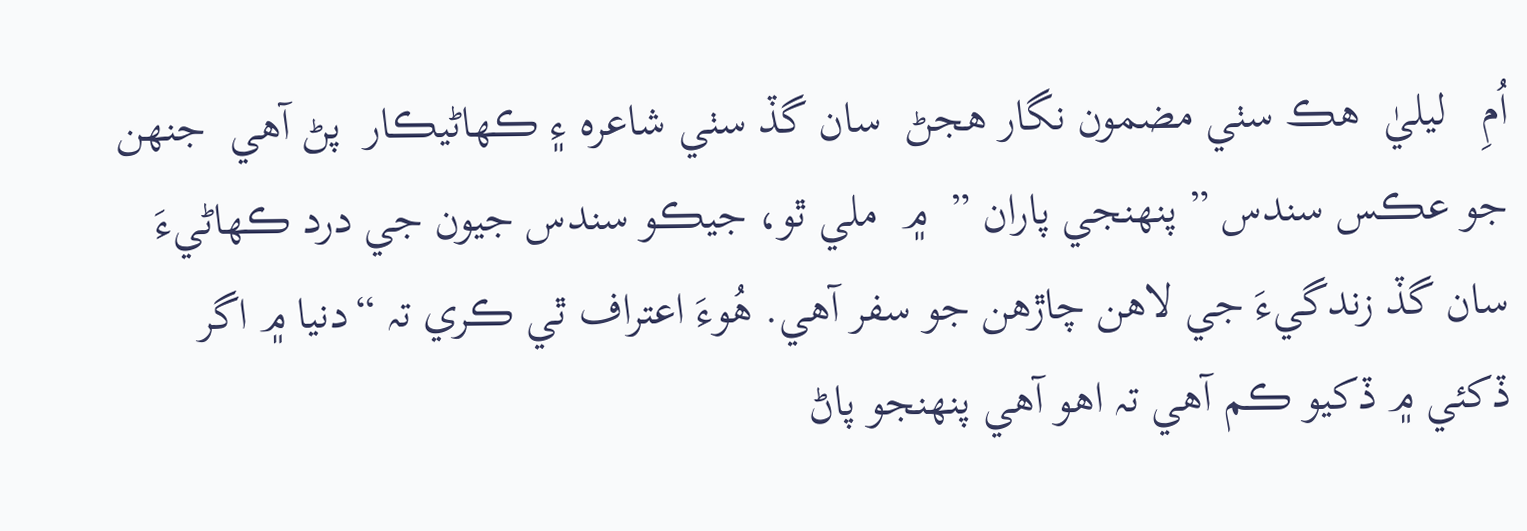اُمِ   ليليٰ  هڪ سٺي مضمون نگار ھجڻ  سان گڏ سٺي شاعرہ ۽ ڪهاڻيڪار  پڻ آهي  جنهن جو عڪس سندس ” پنهنجي پاران ”  ۾  ملي ٿو، جيڪو سندس جيون جي درد ڪهاڻيءَ سان گڏ زندگيءَ جي لاهن چاڙهن جو سفر آهي. هُوءَ اعتراف ٿي ڪري تہ “دنيا ۾ اگر ڏکئي ۾ ڏکيو ڪم آهي تہ اهو آهي پنهنجو پاڻ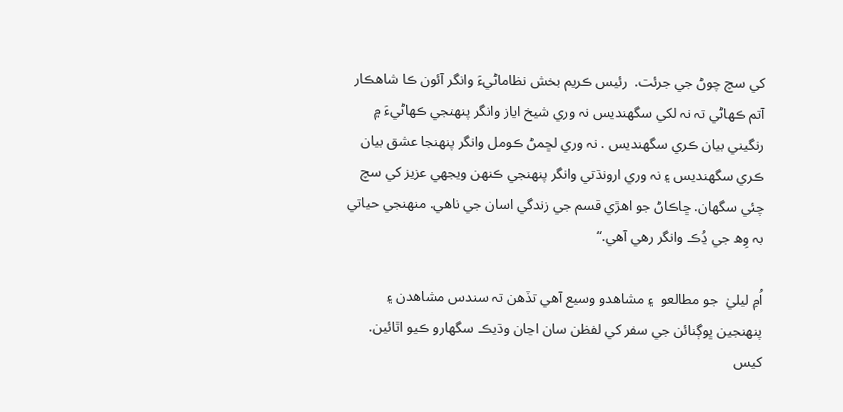کي سچ چوڻ جي جرئت.  رئيس ڪريم بخش نظاماڻيءَ وانگر آئون ڪا شاهڪار آتم ڪهاڻي تہ نہ لکي سگهنديس نہ وري شيخ اياز وانگر پنهنجي ڪهاڻيءَ ۾ رنگيني بيان ڪري سگهنديس . نہ وري لڇمڻ ڪومل وانگر پنهنجا عشق بيان ڪري سگهنديس ۽ نہ وري ارونڌتي وانگر پنهنجي ڪنهن ويجهي عزيز کي سچ چئي سگهان. ڇاڪاڻ جو اهڙي قسم جي زندگي اسان جي ناهي. منهنجي حياتي بہ وِھ جي ڍُڪ وانگر رهي آهي.“

اُمِ ليليٰ  جو مطالعو  ۽ مشاهدو وسيع آهي تڏهن تہ سندس مشاهدن ۽  پنهنجين ڀوڳنائن جي سفر کي لفظن سان اڃان وڌيڪ سگهارو ڪيو اٿائين. کيس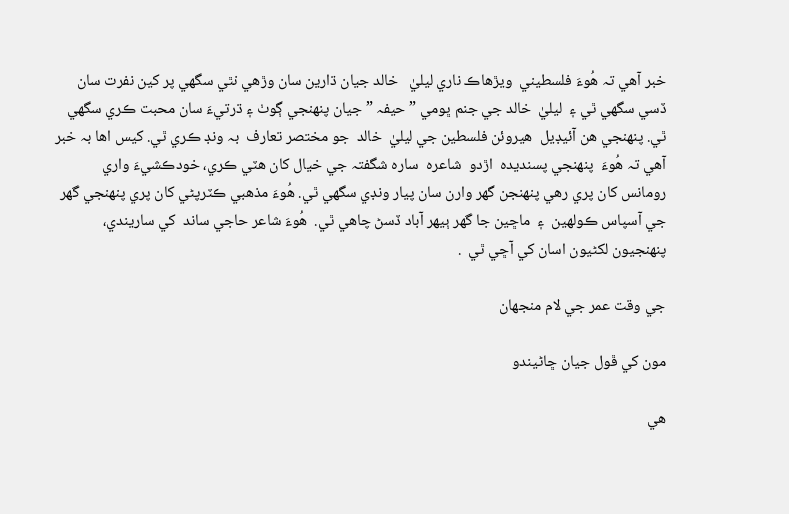خبر آهي تہ هُوءَ فلسطيني  ويڙهاڪ ناري ليليٰ   خالد جيان ڌارين سان وڙهي نٿي سگهي پر کين نفرت سان ڏسي سگهي ٿي ۽  ليليٰ  خالد جي جنم ڀومي ” حيفہ ” جيان پنهنجي ڳوٺ ۽ ڌرتيءَ سان محبت ڪري سگهي ٿي. پنھنجي هن آئيڊيل  هيروئن فلسطين جي ليليٰ  خالد  جو مختصر تعارف  بہ ونڊ ڪري ٿي. کيس اها بہ خبر آهي تہ هُوءَ  پنهنجي پسنديده  اڙدو  شاعرہ  سارہ شگفتہ جي خيال کان هٽي ڪري، خودڪشيءَ واري رومانس کان پري رهي پنهنجن گهر وارن سان پيار ونڊي سگهي ٿي. هُوءَ مذهبي ڪٽرپڻي کان پري پنهنجي گهر جي آسپاس ڪولهين  ۽  ماڇين جا گهر ٻيهر آباد ڏسڻ چاهي ٿي.  هُوءَ شاعر حاجي ساند  کي ساريندي، پنهنجيون لکڻيون اسان کي آڇي ٿي  .

جي وقت عمر جي لام منجهان

مون کي ڦول جيان ڇاڻيندو

هي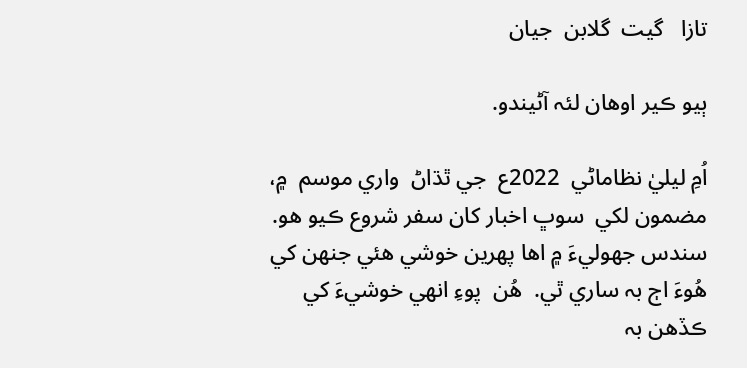تازا   گيت  گلابن  جيان

ٻيو ڪير اوهان لئہ آڻيندو.

اُمِ ليليٰ نظاماڻي  2022ع  جي ٿڌاڻ  واري موسم  ۾، مضمون لکي  سوڀ اخبار کان سفر شروع ڪيو هو. سندس جهوليءَ ۾ اها پهرين خوشي هئي جنهن کي هُوءَ اڄ بہ ساري ٿي.  هُن  پوءِ انهي خوشيءَ کي ڪڏهن بہ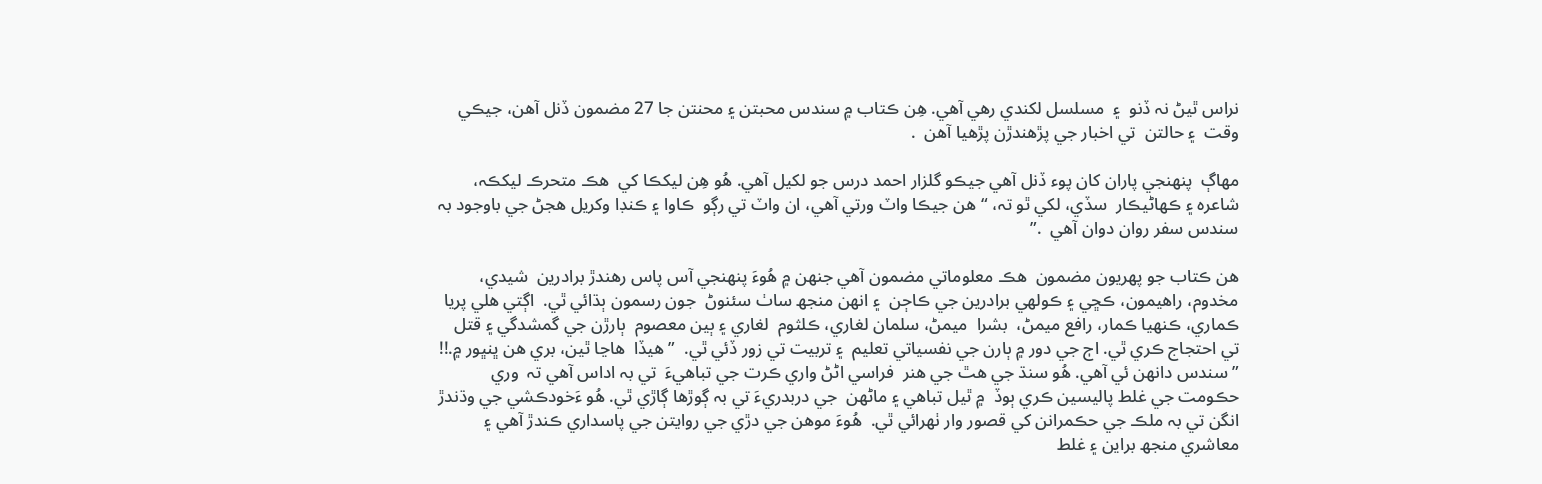نراس ٿيڻ نہ ڏنو  ۽  مسلسل لکندي رهي آهي. هِن ڪتاب ۾ سندس محبتن ۽ محنتن جا 27 مضمون ڏنل آهن، جيڪي وقت  ۽ حالتن  تي اخبار جي پڙهندڙن پڙهيا آهن  .

مهاڳ  پنهنجي پاران کان پوء ڏنل آهي جيڪو گلزار احمد درس جو لکيل آهي. هُو هِن ليکڪا کي  هڪ متحرڪ ليکڪہ، شاعرہ ۽ ڪهاڻيڪار  سڏي، لکي ٿو تہ، “ھن جيڪا واٽ ورتي آهي، ان واٽ تي رڳو  ڪاوا ۽ ڪنڊا وکريل هجڻ جي باوجود بہ سندس سفر روان دوان آهي  .”

هن ڪتاب جو پهريون مضمون  هڪ معلوماتي مضمون آهي جنهن ۾ هُوءَ پنهنجي آس پاس رهندڙ برادرين  شيدي، مخدوم، راهيمون، ڪڇي ۽ ڪولهي برادرين جي ڪاڄن  ۽ انهن منجھ ساٺ سئنوڻ  جون رسمون ٻڌائي ٿي.  اڳتي هلي پريا ڪماري، ڪنهيا ڪمار، رافع ميمڻ،  بشرا  ميمڻ، سلمان لغاري، ڪلثوم  لغاري ۽ ٻين معصوم  ٻارڙن جي گمشدگي ۽ قتل  تي احتجاج ڪري ٿي. اڄ جي دور ۾ ٻارن جي نفسياتي تعليم  ۽ تربيت تي زور ڏئي ٿي.  ” هيڏا  هاڃا ٿين، بري هن ڀنڀور ۾.!! ” سندس دانهن ئي آهي. هُو سنڌ جي هٿ جي هنر  فراسي اڻڻ واري ڪرت جي تباهيءَ  تي بہ اداس آهي تہ  وري حڪومت جي غلط پاليسين ڪري ٻوڏ  ۾ ٿيل تباهي ۽ ماڻهن  جي دربدريءَ تي بہ ڳوڙھا ڳاڙي ٿي. هُو ءَخودڪشي جي وڌندڙ انگن تي بہ ملڪ جي حڪمرانن کي قصور وار ٺهرائي ٿي.  هُوءَ موهن جي دڙي جي روايتن جي پاسداري ڪندڙ آهي ۽ معاشري منجھ براين ۽ غلط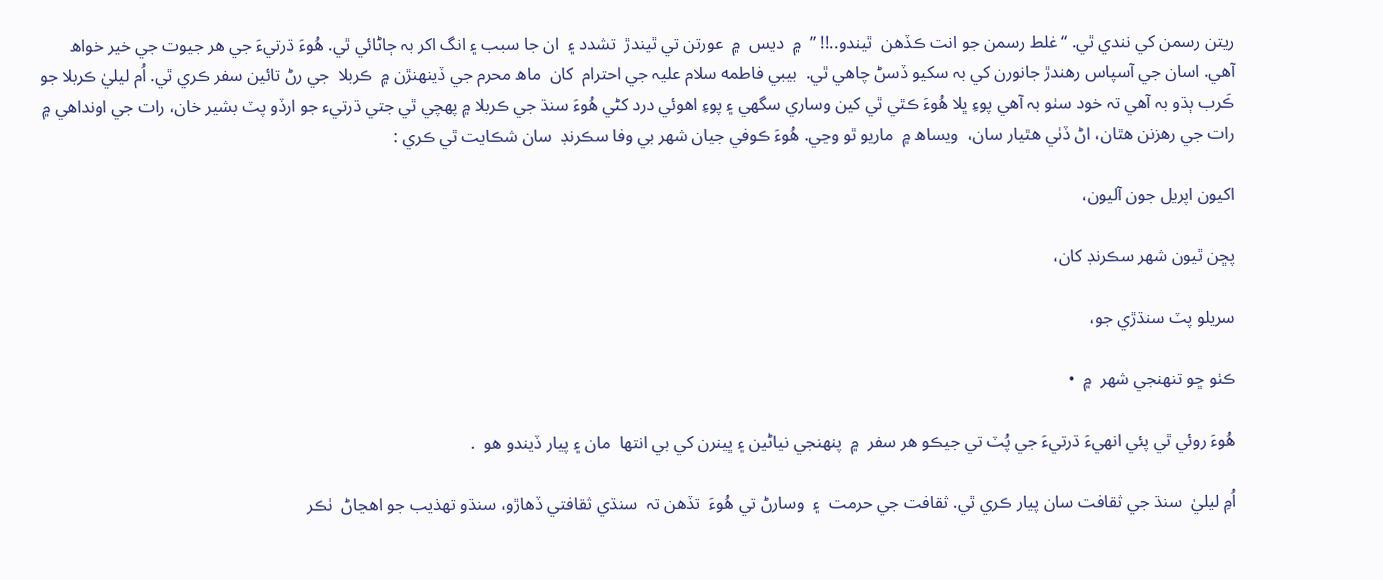ريتن رسمن کي نندي ٿي. “غلط رسمن جو انت ڪڏهن  ٿيندو..!! ”  ۾  ديس  ۾  عورتن تي ٿيندڙ  تشدد ۽  ان جا سبب ۽ انگ اکر بہ ڄاڻائي ٿي. هُوءَ ڌرتيءَ جي هر جيوت جي خير خواھ آهي. اسان جي آسپاس رهندڙ جانورن کي بہ سکيو ڏسڻ چاهي ٿي.  بيبي فاطمه سلام عليہ جي احترام  کان  ماھ محرم جي ڏينهنڙن ۾  ڪربلا  جي رڻ تائين سفر ڪري ٿي. اُم ليليٰ ڪربلا جو ڪَرب ٻڌو بہ آهي تہ خود سٺو بہ آهي پوءِ ڀلا هُوءَ ڪٿي ٿي کين وساري سگهي ۽ پوءِ اهوئي درد کڻي هُوءَ سنڌ جي ڪربلا ۾ پهچي ٿي جتي ڌرتيء جو ارڏو پٽ بشير خان، رات جي اونداهي ۾  رات جي رهزنن هٿان، اڻ ڏٺي هٿيار سان،  ويساھ ۾  ماريو ٿو وڃي. هُوءَ ڪوفي جيان شهر بي وفا سڪرنڊ  سان شڪايت ٿي ڪري :

اکيون اپريل جون آليون،

پڇن ٿيون شهر سڪرنڊ کان،

سريلو پٽ سنڌڙي جو،

ڪٺو ڇو تنهنجي شهر  ۾  •

هُوءَ روئي ٿي پئي انهيءَ ڌرتيءَ جي پُٽ تي جيڪو هر سفر  ۾  پنهنجي نياڻين ۽ ڀينرن کي بي انتها  مان ۽ پيار ڏيندو هو  .

اُمِ ليليٰ  سنڌ جي ثقافت سان پيار ڪري ٿي. ثقافت جي حرمت  ۽  وسارڻ تي هُوءَ  تڏهن تہ  سنڌي ثقافتي ڏهاڙو، سنڌو تهذيب جو اهڃاڻ  ٺڪر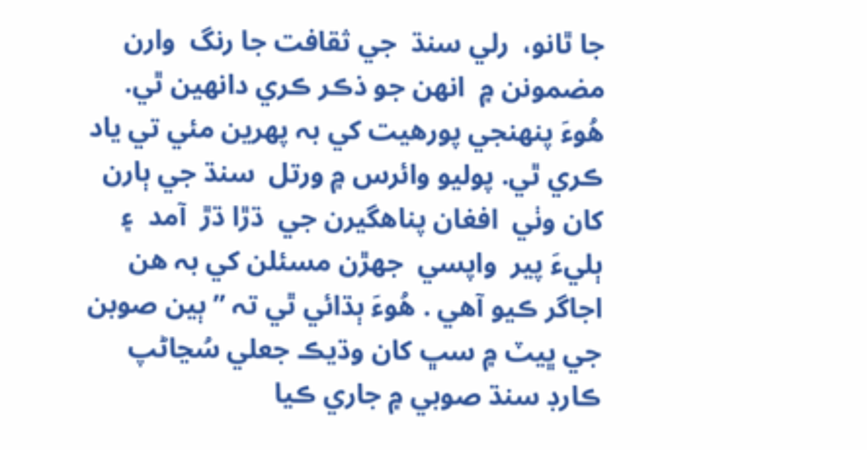جا ٿانو،  رلي سنڌ  جي ثقافت جا رنگ  وارن مضمونن ۾  انهن جو ذڪر ڪري دانهين ٿي. هُوءَ پنهنجي پورھيت کي بہ پهرين مئي تي ياد ڪري ٿي. پوليو وائرس ۾ ورتل  سنڌ جي ٻارن کان وٺي  افغان پناهگيرن جي  ڌڙا ڌڙ  آمد  ۽ ٻليءَ پير  واپسي  جهڙن مسئلن کي بہ هن  اجاگر ڪيو آهي . ھُوءَ ٻڌائي ٿي تہ ” ٻين صوبن جي ڀيٽ ۾ سڀ کان وڌيڪ جعلي سُڃاڻپ ڪارڊ سنڌ صوبي ۾ جاري ڪيا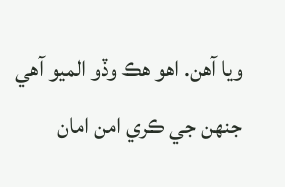ويا آهن. اهو هڪ وڏو الميو آهي جنهن جي ڪري امن امان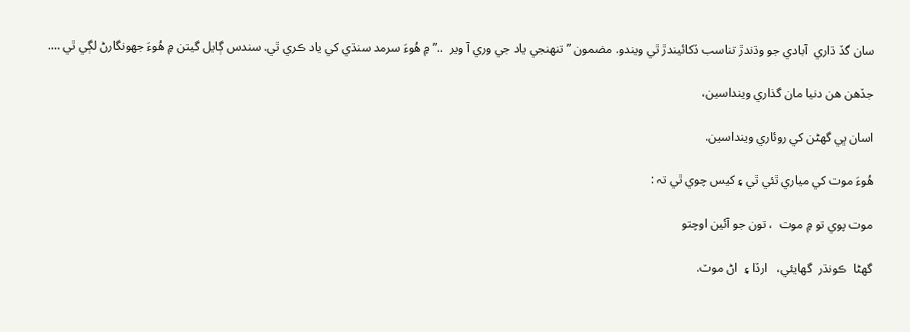سان گڏ ڌاري  آبادي جو وڌندڙ تناسب ڏکائيندڙ ٿي ويندو. مضمون ” تنهنجي ياد جي وري آ وير  ..” ۾ هُوءَ سرمد سنڌي کي ياد ڪري ٿي. سندس ڳايل گيتن ۾ هُوءَ جهونگارڻ لڳي ٿي ….

جڏهن هن دنيا مان گذاري وينداسين،

اسان ڀي گهڻن کي روئاري وينداسين.

هُوءَ موت کي مياري ٿئي ٿي ۽ کيس چوي ٿي تہ :

موت پوي تو ۾ موت  ، تون جو آئين اوچتو

گهڻا  ڪونڌر  گهايئي،   ارڏا ۽  اڻ موٽ.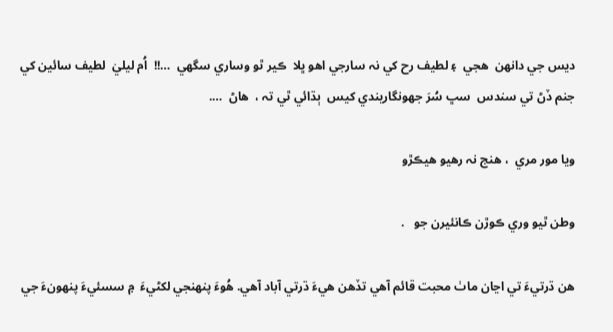ديس جي دانهن  هجي  ۽ لطيف رح کي نہ سارجي اهو ڀلا  ڪير ٿو وساري سگهي  …!!  اُم ليليٰ  لطيف سائين کي جنم ڏڻ تي سندس  سڀ سُرَ جهونگاريندي کيس  ٻڌائي ٿي تہ ،  هاڻ  ….

ويا مور مري  ، هنج نہ رهيو هيڪڙو

وطن ٿيو وري ڪوڙن ڪانئيرن جو   .

هن ڌرتيءَ تي اڃان ماٺ محبت قائم آهي تڏهن هيءَ ڌرتي آباد آهي. هُوءَ پنهنجي لکڻيءَ  ۾ سسئيءَ پنهونءَ جي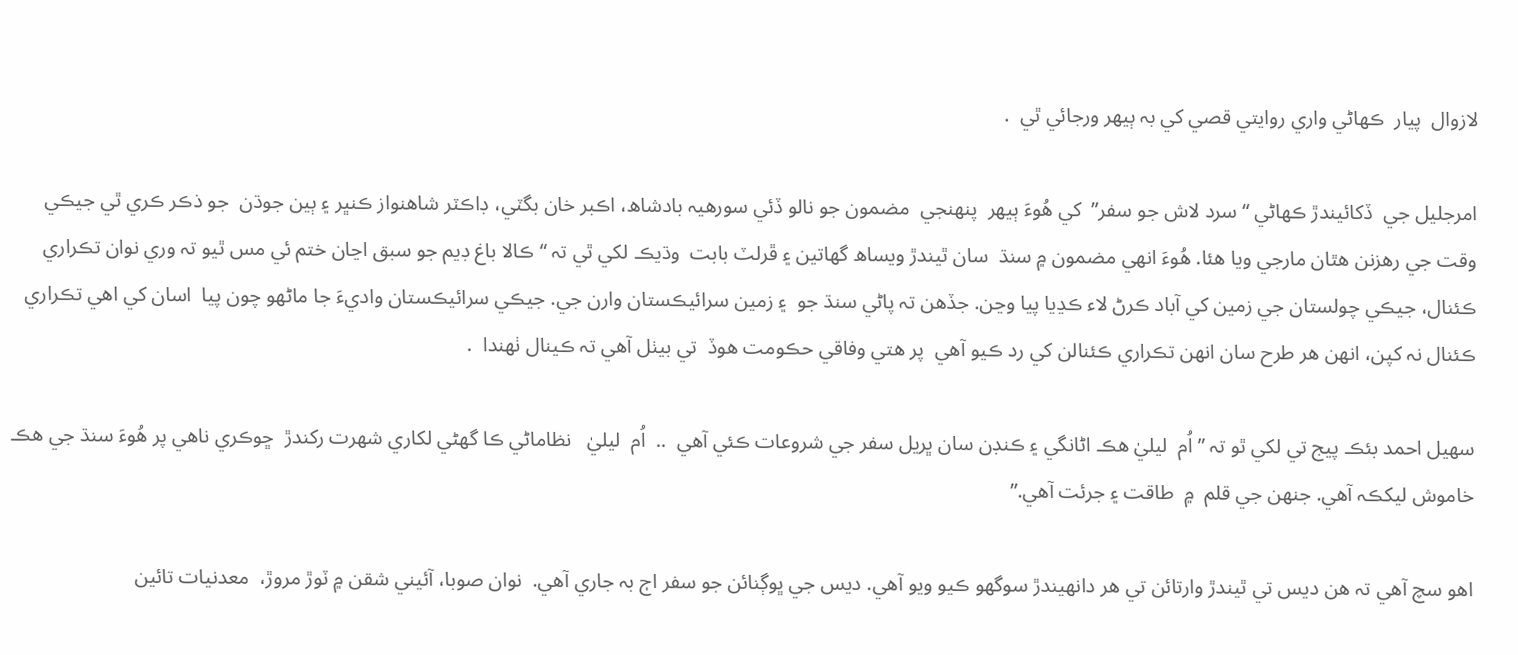لازوال  پيار  ڪهاڻي واري روايتي قصي کي بہ ٻيهر ورجائي ٿي  .

امرجليل جي  ڏکائيندڙ ڪهاڻي “سرد لاش جو سفر”  کي هُوءَ ٻيهر  پنهنجي  مضمون جو نالو ڏئي سورهيہ بادشاھ، اڪبر خان بگٽي، ڊاڪٽر شاهنواز ڪنڀر ۽ ٻين جوڌن  جو ذڪر ڪري ٿي جيڪي وقت جي رهزنن هٿان مارجي ويا هئا. هُوءَ انهي مضمون ۾ سنڌ  سان ٿيندڙ ويساھ گهاتين ۽ ڦرلٽ بابت  وڌيڪ لکي ٿي تہ “ڪالا باغ ڊيم جو سبق اڃان ختم ئي مس ٿيو تہ وري نوان تڪراري ڪئنال، جيڪي چولستان جي زمين کي آباد ڪرڻ لاء ڪڍيا پيا وڃن. جڏهن تہ پاڻي سنڌ جو  ۽ زمين سرائيڪستان وارن جي. جيڪي سرائيڪستان واديءَ جا ماڻهو چون پيا  اسان کي اهي تڪراري ڪئنال نہ کپن، انهن هر طرح سان انهن تڪراري ڪئنالن کي رد ڪيو آهي  پر هتي وفاقي حڪومت هوڏ  تي بيٺل آهي تہ ڪينال ٺھندا  .

سهيل احمد بئڪ پيج تي لکي ٿو تہ ” اُم  ليليٰ هڪ اڻانگي ۽ ڪنڊن سان ڀريل سفر جي شروعات ڪئي آهي  ..  اُم  ليليٰ   نظاماڻي ڪا گهڻي لکاري شهرت رکندڙ  ڇوڪري ناهي پر هُوءَ سنڌ جي هڪ خاموش ليکڪہ آهي. جنهن جي قلم  ۾  طاقت ۽ جرئت آهي.”

اهو سچ آهي تہ هن ديس تي ٿيندڙ وارتائن تي هر دانهيندڙ سوگھو ڪيو ويو آهي. ديس جي ڀوڳنائن جو سفر اڄ بہ جاري آهي.  نوان صوبا، آئيني شقن ۾ ٽوڙ مروڙ،  معدنيات تائين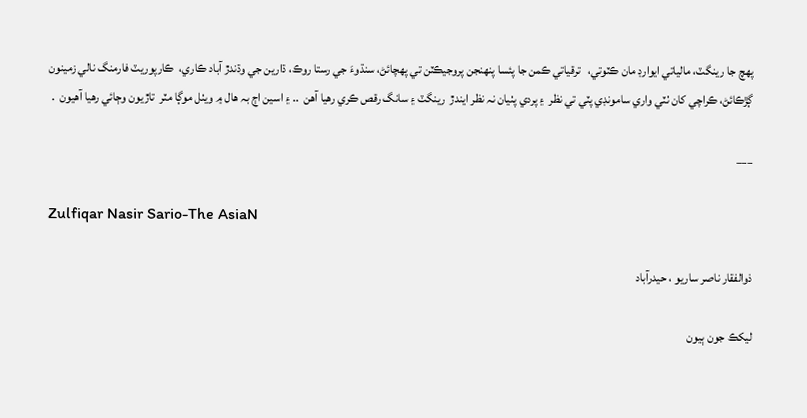پهچ جا رينگٽ، مالياتي ايوارڊ مان ڪٽوتي،   ترقياتي ڪمن جا پئسا پنهنجن پروجيڪٽن تي پهچائڻ، سنڌوءَ جي رستا روڪ، ڌارين جي وڌندڙ آباد ڪاري،  ڪارپوريٽ فارمنگ نالي زمينون ڳڙڪائڻ، ڪراچي کان ٺٽي واري سامونڊي پٽي تي نظر  ۽ پردي پٺيان نہ نظر ايندڙ  رينگٽ ۽ سانگ رقص ڪري رھيا آھن  .. ۽ اسين اڄ بہ هال ۾ ويٺل موڳا مٽر  تاڙيون وڄائي رھيا آھيون  .

___

Zulfiqar Nasir Sario-The AsiaN

ذوالفقار ناصر ساريو ، حيدرآباد

ليکڪ جون ٻيون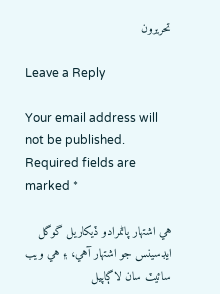تحريرون

Leave a Reply

Your email address will not be published. Required fields are marked *

هي اشتهار پاڻمرادو ڏيکاريل گوگل ايڊسينس جو اشتهار آهي، ۽ هي ويب سائيٽ سان لاڳاپيل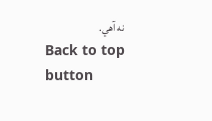نه آهي.
Back to top button